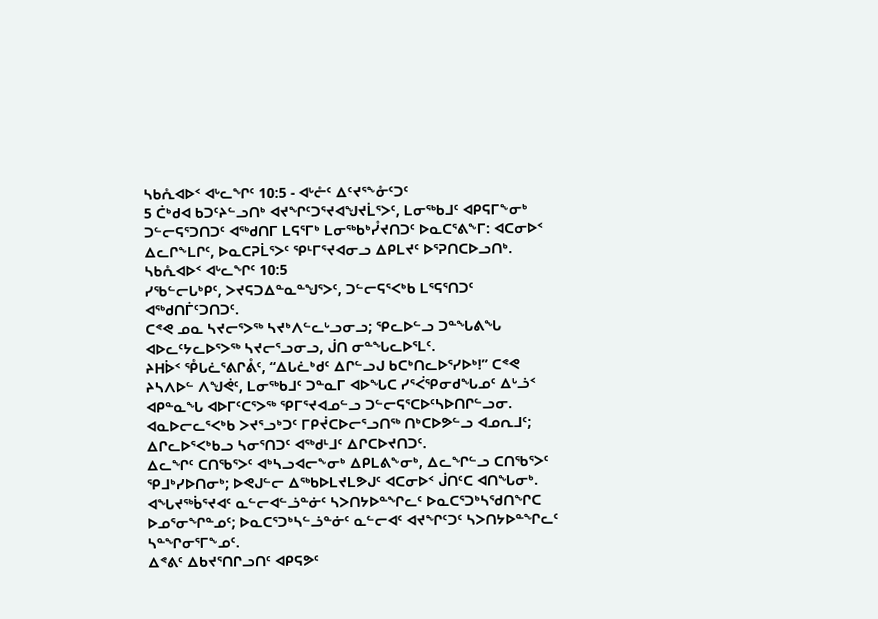ᓴᑲᕅᐊᐅᑉ ᐊᒡᓚᖏᑦ 10:5 - ᐊᒡᓔᑦ ᐃᑦᔪᕐᖕᓁᑦᑐᑦ
5 ᑖᒃᑯᐊ ᑲᑐᑦᔨᓪᓗᑎᒃ ᐊᔪᖏᑦᑐᕐᔪᐊᖑᔪᒫᕐᐳᑦ, ᒪᓂᖅᑲᒧᑦ ᐊᑭᕋᒥᖕᓂᒃ ᑐᓪᓕᕋᕐᑐᑎᑐᑦ ᐊᖅᑯᑎᒥ ᒪᕋᕐᒥᒃ ᒪᓂᖅᑲᒃᓮᔪᑎᑐᑦ ᐅᓇᑕᕐᕕᖕᒥ: ᐊᑕᓂᐅᑉ ᐃᓚᒋᖕᒪᒋᑦ, ᐅᓇᑕᕈᒫᕐᐳᑦ ᕿᒻᒥᕐᔪᐊᓂᓗ ᐃᑭᒪᔪᑦ ᐅᕐᕈᑎᑕᐅᓗᑎᒃ.
ᓴᑲᕅᐊᐅᑉ ᐊᒡᓚᖏᑦ 10:5
ᓯᖃᓪᓕᒐᒃᑭᑦ, ᐳᔪᕋᑐᐃᓐᓇᓐᖑᕐᐳᑦ, ᑐᓪᓕᕋᕐᐸᒃᑲ ᒪᕐᕋᕐᑎᑐᑦ ᐊᖅᑯᑎᒦᑦᑐᑎᑐᑦ.
ᑕᕝᕙ ᓄᓇ ᓴᔪᓕᕐᐳᖅ ᓴᔪᒃᐱᓪᓚᒡᓗᓂᓗ; ᕿᓚᐅᓪᓗ ᑐᓐᖓᕕᖓ ᐊᐅᓚᑦᔭᓚᐅᕐᐳᖅ ᓴᔪᓕᕐᓗᓂᓗ, ᒎᑎ ᓂᓐᖓᓚᐅᕐᒪᑦ.
ᔨᕼᐆᑉ ᕾᒐᓛᕐᕕᒋᕔᑦ, “ᐃᒐᓛᒃᑯᑦ ᐃᒋᓪᓗᒍ ᑲᑕᒃᑎᓚᐅᕐᓯᐅᒃ!” ᑕᕝᕙ ᔨᓴᐱᐅᓪ ᐱᖑᕚᑦ, ᒪᓂᖅᑲᒧᑦ ᑐᓐᓇᒥ ᐊᐅᖓᑕ ᓯᕐᐹᕿᓂᑯᖓᓄᑦ ᐃᒡᓘᑉ ᐊᑭᓐᓇᖓ ᐊᐅᒥᑦᑕᕐᐳᖅ ᕿᒥᕐᔪᐊᓄᓪᓗ ᑐᓪᓕᕋᕐᑕᐅᑦᓴᐅᑎᒋᓪᓗᓂ.
ᐊᓇᐅᓕᓚᕐᐸᒃᑲ ᐳᔪᕐᓗᒃᑐᑦ ᒥᑭᔫᑕᐅᓕᕐᓗᑎᖅ ᑎᒃᑕᐅᕗᓪᓗ ᐊᓄᕆᒧᑦ; ᐃᒋᓚᐅᕐᐸᒃᑲᓗ ᓴᓂᕐᑎᑐᑦ ᐊᖅᑯᒻᒧᑦ ᐃᒋᑕᐅᔪᑎᑐᑦ.
ᐃᓚᖏᑦ ᑕᑎᖃᕐᐳᑦ ᐊᒃᓴᓗᐊᓕᖕᓂᒃ ᐃᑭᒪᕕᖕᓂᒃ, ᐃᓚᖏᓪᓗ ᑕᑎᖃᕐᐳᑦ ᕿᒧᒃᓯᐅᑎᓂᒃ; ᐅᕙᒍᓪᓕ ᐃᖅᑲᐅᒪᔪᒪᕗᒍᑦ ᐊᑕᓂᐅᑉ ᒎᑎᑦᑕ ᐊᑎᖓᓂᒃ.
ᐊᖓᔪᖅᑳᕐᔪᐊᑦ ᓇᓪᓕᐊᓪᓘᓐᓃᑦ ᓴᐳᑎᔭᐅᓐᖏᓚᑦ ᐅᓇᑕᕐᑐᒃᓴᖁᑎᖏᑕ ᐅᓄᕐᓂᖏᓐᓄᑦ; ᐅᓇᑕᕐᑐᒃᓴᓪᓘᓐᓃᑦ ᓇᓪᓕᐊᑦ ᐊᔪᖏᑦᑐᑦ ᓴᐳᑎᔭᐅᓐᖏᓚᑦ ᓴᓐᖏᓂᕐᒥᖕᓄᑦ.
ᐃᕝᕕᑦ ᐃᑲᔪᕐᑎᒋᓗᑎᑦ ᐊᑭᕋᕗᑦ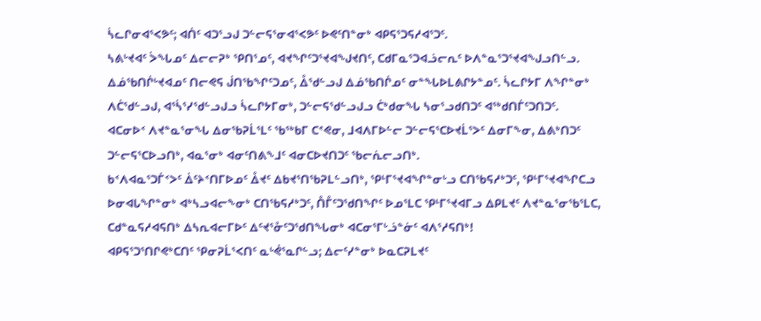ᓵᓚᒋᓂᐊᕐᐸᕗᑦ; ᐊᑏᑦ ᐊᑐᕐᓗᒍ ᑐᓪᓕᕋᕐᓂᐊᕐᐸᕗᑦ ᐅᕙᑦᑎᓐᓂᒃ ᐊᑭᕋᕐᑐᕋᓱᐊᕐᑐᑦ.
ᓴᕕᒡᔪᐊᑦ ᐴᖓᓄᑦ ᐃᓕᓕᕈᒃ ᕿᑎᕐᓄᑦ, ᐊᔪᖏᑦᑐᕐᔪᐊᖑᔪᑎᑦ, ᑕᑯᒥᓇᕐᑐᐊᓘᓕᕆᑦ ᐅᐱᓐᓇᕐᑐᕐᔪᐊᖑᓗᑎᓪᓗ.
ᐃᓅᖃᑎᒌᒡᔪᐊᓄᑦ ᑎᓕᕙᕋ ᒎᑎᖃᖏᑦᑐᓄᑦ, ᐂᖁᓪᓗᒍ ᐃᓅᖃᑎᒌᓄᑦ ᓂᓐᖓᐅᒪᕕᒋᔭᓐᓄᑦ. ᓵᓚᒋᔭᒥ ᐱᖏᓐᓂᒃ ᐱᑖᖁᓪᓗᒍ, ᐊᕐᓵᕐᓯᖁᓪᓗᒍᓗ ᓵᓚᒋᔭᒥᓂᒃ, ᑐᓪᓕᕋᖁᓪᓗᒍᓗ ᑖᒃᑯᓂᖓ ᓴᓂᕐᓗᑯᑎᑐᑦ ᐊᖅᑯᑎᒦᑦᑐᑎᑐᑦ.
ᐊᑕᓂᐅᑉ ᐱᔪᓐᓇᕐᓂᖓ ᐃᓂᖃᕈᒫᕐᒪᑦ ᖃᖅᑲᒥ ᑕᕝᕙᓂ, ᒧᐊᐱᒥᐅᓪᓕ ᑐᓪᓕᕋᕐᑕᐅᔪᒫᕐᐳᑦ ᐃᓂᒥᖕᓂ, ᐃᕕᒃᑎᑐᑦ ᑐᓪᓕᕋᕐᑕᐅᓗᑎᒃ, ᐊᓇᕐᓂᒃ ᐊᓂᑦᑎᕕᖕᒧᑦ ᐊᓂᑕᐅᔪᑎᑐᑦ ᖃᓕᕇᓕᓗᑎᒃ.
ᑲᑉᐱᐊᓇᕐᑐᒦᑉᐳᑦ ᐄᑦᔨᑉᑎᒥᐅᓄᑦ ᐂᔪᑦ ᐃᑲᔪᕐᑎᖃᕈᒪᓪᓗᑎᒃ, ᕿᒻᒥᕐᔪᐊᖏᓐᓂᒡᓗ ᑕᑎᖃᕋᓱᒃᑐᑦ, ᕿᒻᒥᕐᔪᐊᖏᑕᓗ ᐅᓂᐊᒐᖏᓐᓂᒃ ᐊᒃᓴᓗᐊᓕᖕᓂᒃ ᑕᑎᖃᕋᓱᒃᑐᑦ, ᑍᒤᑦᑐᖁᑎᖏᑦ ᐅᓄᕐᒪᑕ ᕿᒻᒥᕐᔪᐊᒥᓗ ᐃᑭᒪᔪᑦ ᐱᔪᓐᓇᕐᓂᖃᕐᒪᑕ, ᑕᑯᓐᓇᕋᓱᐊᕋᑎᒃ ᐃᓴᕆᐊᓕᒥᐅᑦ ᐃᑦᔪᕐᓁᑦᑐᖁᑎᖓᓂᒃ ᐊᑕᓂᕐᒥᒡᓘᓐᓃᑦ ᐊᐱᕐᓱᕋᑎᒃ!
ᐊᑭᕋᕐᑐᕐᑎᒋᕙᒃᑕᑎᑦ ᕿᓂᕈᒫᕐᐸᑎᑦ ᓇᒡᕚᕐᓇᒋᓪᓗ; ᐃᓕᑦᓯᓐᓂᒃ ᐅᓇᑕᕈᒪᔪᑦ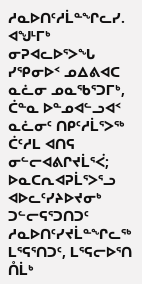ᓱᓇᐅᑎᑦᓱᒫᓐᖏᓚᓯ.
ᐊᖑᒻᒥᒃ ᓂᕈᐊᓚᐅᕐᐳᖓ ᓯᕿᓂᐅᑉ ᓄᐃᕕᐊᑕ ᓇᓛᓂ ᓄᓇᖃᕐᑐᒥᒃ, ᑖᓐᓇ ᐅᓐᓄᐊᓪᓗᐊᑉ ᓇᓛᓂᑦ ᑎᑭᑦᓱᒫᕐᐳᖅ ᑖᑦᓱᒪ ᐊᑎᕋ ᓂᓪᓕᐊᕕᒋᔪᒫᕐᐹ; ᐅᓇᑕᕆᐊᕈᒫᕐᐳᕐᓗ ᐊᐅᓚᑦᓯᔨᐅᔪᓂᒃ ᑐᓪᓕᕋᕐᑐᑎᑐᑦ ᓱᓇᐅᑎᑦᓯᔪᒫᓐᖏᓚᖅ ᒪᕐᕋᕐᑎᑐᑦ, ᒪᕐᕋᓕᐅᕐᑎ ᑍᒫᒃ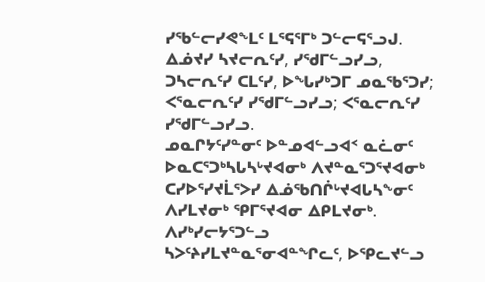ᓯᖃᓪᓕᓯᕙᖕᒪᑦ ᒪᕐᕋᕐᒥᒃ ᑐᓪᓕᕋᕐᓗᒍ.
ᐃᓅᔪᓯ ᓴᔪᓕᕆᑦᓯ, ᓯᖁᒥᓪᓗᓯᓗ, ᑐᓴᓕᕆᑦᓯ ᑕᒪᑦᓯ, ᐅᖓᓯᒃᑐᒥ ᓄᓇᖃᕐᑐᓯ; ᐸᕐᓇᓕᕆᑦᓯ ᓯᖁᒥᓪᓗᓯᓗ; ᐸᕐᓇᓕᕆᑦᓯ ᓯᖁᒥᓪᓗᓯᓗ.
ᓄᓇᒋᔭᑦᓯᓐᓂᑦ ᐅᓐᓄᐊᓪᓗᐊᑉ ᓇᓛᓂᑦ ᐅᓇᑕᕐᑐᒃᓴᒐᓴᒡᔪᐊᓂᒃ ᐱᔪᓐᓇᕐᑐᕐᔪᐊᓂᒃ ᑕᓯᐅᕐᓯᔪᒫᕐᐳᓯ ᐃᓅᖃᑎᒌᒡᔪᐊᒐᓴᖕᓂᑦ ᐱᓯᒪᔪᓂᒃ ᕿᒥᕐᔪᐊᓂ ᐃᑭᒪᔪᓂᒃ.
ᐱᓯᒃᓯᓕᔭᕐᑐᓪᓗ ᓴᐳᑦᔨᓯᒪᔪᓐᓇᕐᓂᐊᓐᖏᓚᑦ, ᐅᕿᓚᔪᓪᓗ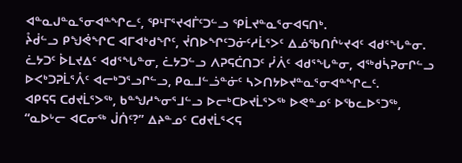ᐊᓐᓇᒍᓐᓇᕐᓂᐊᓐᖏᓚᑦ, ᕿᒻᒥᕐᔪᐊᒦᑦᑐᓪᓗ ᕿᒫᔪᓐᓇᕐᓂᐊᕋᑎᒃ.
ᔧᑰᓪᓗ ᑭᖑᕚᖏᑕ ᐊᒥᐊᒃᑯᖏᑦ, ᔫᑎᐅᖏᑦᑐᓃᑦᓱᒫᕐᐳᑦ ᐃᓅᖃᑎᒌᒡᔪᐊᑦ ᐊᑯᕐᖓᓐᓂ. ᓛᔭᑐᑦ ᐆᒪᔪᐃᑦ ᐊᑯᕐᖓᓐᓂ, ᓛᔭᑐᓪᓗ ᐱᕈᕋᑖᑎᑐᑦ ᓰᐲᑦ ᐊᑯᕐᖓᓐᓂ, ᐊᖅᑯᓵᕈᓂᒋᓪᓗ ᐅᐸᒃᑐᕈᒫᕐᐰᑦ ᐊᓕᒃᑐᕐᓗᒋᓪᓗ, ᑭᓇᒧᓪᓘᓐᓃᑦ ᓴᐳᑎᔭᐅᔪᓐᓇᕐᓂᐊᓐᖏᓚᑦ.
ᐊᑭᕋᕋ ᑕᑯᔪᒫᕐᐳᖅ, ᑲᓐᖑᓱᖕᓂᕐᒧᓪᓗ ᐅᓕᒃᑕᐅᔪᒫᕐᐳᖅ ᐅᕙᓐᓄᑦ ᐅᖃᓚᐅᕐᑐᖅ, “ᓇᐅᒡᓕ ᐊᑕᓂᖅ ᒎᑏᑦ?” ᐃᔨᓐᓄᑦ ᑕᑯᔪᒫᕐᐸᕋ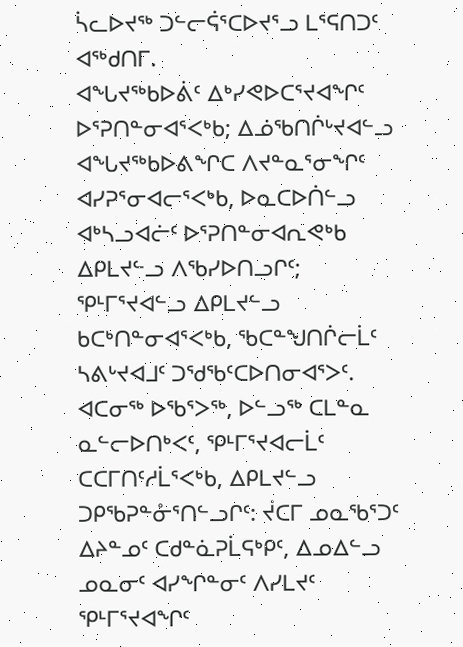ᓵᓚᐅᔪᖅ ᑐᓪᓕᕌᕐᑕᐅᔪᕐᓗ ᒪᕐᕋᑎᑐᑦ ᐊᖅᑯᑎᒥ.
ᐊᖓᔪᖅᑲᐅᕖᑦ ᐃᒃᓯᕙᐅᑕᕐᔪᐊᖏᑦ ᐅᕐᕈᑎᓐᓂᐊᕐᐸᒃᑲ; ᐃᓅᖃᑎᒌᒡᔪᐊᓪᓗ ᐊᖓᔪᖅᑲᐅᕕᖏᑕ ᐱᔪᓐᓇᕐᓂᖏᑦ ᐊᓯᕈᕐᓂᐊᓕᕐᐸᒃᑲ, ᐅᓇᑕᐅᑏᓪᓗ ᐊᒃᓴᓗᐊᓖᑦ ᐅᕐᕈᑎᓐᓂᐊᕆᕙᒃᑲ ᐃᑭᒪᔪᓪᓗ ᐱᖃᓯᐅᑎᓗᒋᑦ; ᕿᒻᒥᕐᔪᐊᓪᓗ ᐃᑭᒪᔪᓪᓗ ᑲᑕᒃᑎᓐᓂᐊᕐᐸᒃᑲ, ᖃᑕᓐᖑᑎᒌᓕᒫᑦ ᓴᕕᒡᔪᐊᒧᑦ ᑐᖁᖃᑦᑕᐅᑎᓂᐊᕐᐳᑦ.
ᐊᑕᓂᖅ ᐅᖃᕐᐳᖅ, ᐅᓪᓗᖅ ᑕᒪᓐᓇ ᓇᓪᓕᐅᑎᒃᐸᑦ, ᕿᒻᒥᕐᔪᐊᓕᒫᑦ ᑕᑕᒥᑎᑦᓱᒫᕐᐸᒃᑲ, ᐃᑭᒪᔪᓪᓗ ᑐᑭᖃᕈᓐᓁᕐᑎᓪᓗᒋᑦ: ᔫᑕᒥ ᓄᓇᖃᕐᑐᑦ ᐃᔨᓐᓄᑦ ᑕᑯᓐᓈᕈᒫᕋᒃᑭᑦ, ᐃᓄᐃᓪᓗ ᓄᓇᓂᑦ ᐊᓯᖏᓐᓂᑦ ᐱᓯᒪᔪᑦ ᕿᒻᒥᕐᔪᐊᖏᑦ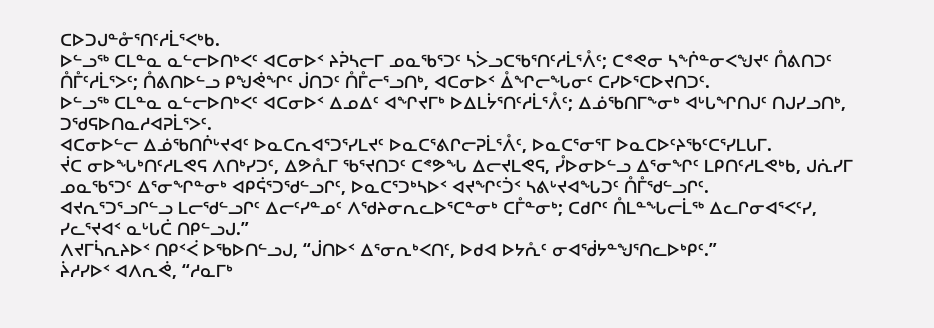ᑕᐅᑐᒍᓐᓁᕐᑎᑦᓱᒫᕐᐸᒃᑲ.
ᐅᓪᓗᖅ ᑕᒪᓐᓇ ᓇᓪᓕᐅᑎᒃᐸᑦ ᐊᑕᓂᐅᑉ ᔨᕉᓴᓕᒥ ᓄᓇᖃᕐᑐᑦ ᓴᐴᓗᑕᖃᕐᑎᑦᓱᒫᕐᐰᑦ; ᑕᕝᕙᓂ ᓴᖕᒌᓐᓂᐸᖑᔪᑦ ᑍᕕᑎᑐᑦ ᑍᒤᑦᓱᒫᕐᐳᑦ; ᑍᕕᑎᐅᓪᓗ ᑭᖑᕚᖏᑦ ᒎᑎᑐᑦ ᑍᒤᓕᕐᓗᑎᒃ, ᐊᑕᓂᐅᑉ ᐂᖏᓕᖓᓂᑦ ᑕᓯᐅᕐᑕᐅᔪᑎᑐᑦ.
ᐅᓪᓗᖅ ᑕᒪᓐᓇ ᓇᓪᓕᐅᑎᒃᐸᑦ ᐊᑕᓂᐅᑉ ᐃᓄᐃᑦ ᐊᖏᔪᒥᒃ ᐅᐃᒪᔮᕐᑎᑦᓱᒫᕐᐰᑦ; ᐃᓅᖃᑎᒥᖕᓂᒃ ᐊᒡᒐᖏᑎᒍᑦ ᑎᒍᓯᓗᑎᒃ, ᑐᖁᕋᐅᑎᓇᓱᐊᕈᒫᕐᐳᑦ.
ᐊᑕᓂᐅᓪᓕ ᐃᓅᖃᑎᒌᒡᔪᐊᑦ ᐅᓇᑕᕆᐊᕐᑐᕐᓯᒪᔪᑦ ᐅᓇᑕᕐᕕᒋᓕᕈᒫᕐᐰᑦ, ᐅᓇᑕᕐᓂᕐᒥ ᐅᓇᑕᐅᑦᔨᖃᑦᑕᕐᓯᒪᒐᒥ.
ᔫᑕ ᓂᐅᖓᒃᑎᑦᓱᒪᕙᕋ ᐱᑎᒃᓯᑐᑦ, ᐃᕗᕅᒥ ᖃᕐᔪᑎᑐᑦ ᑕᕝᕗᖓ ᐃᓕᔪᒪᕙᕋ, ᓮᐅᓂᐅᓪᓗ ᐃᕐᓂᖏᑦ ᒪᑭᑎᑦᓱᒪᕙᒃᑲ, ᒍᕇᓯᒥ ᓄᓇᖃᕐᑐᑦ ᐃᕐᓂᖏᓐᓂᒃ ᐊᑭᕌᕐᑐᖁᓪᓗᒋᑦ, ᐅᓇᑕᕐᑐᒃᓴᐅᑉ ᐊᔪᖏᑦᑑᑉ ᓴᕕᒡᔪᐊᖓᑐᑦ ᑍᒤᖁᓪᓗᒋᑦ.
ᐊᔪᕆᕐᑐᕐᓗᒋᓪᓗ ᒪᓕᖁᓪᓗᒋᑦ ᐃᓕᑦᓯᓐᓄᑦ ᐱᖁᔨᓂᕆᓚᐅᕐᑕᓐᓂᒃ ᑕᒤᓐᓂᒃ; ᑕᑯᒋᑦ ᑍᒪᓐᖓᓕᒫᖅ ᐃᓚᒋᓂᐊᕐᐸᑦᓯ, ᓯᓚᕐᔪᐊᑉ ᓇᒡᒐᑖ ᑎᑭᓪᓗᒍ.”
ᐱᔪᒥᓵᕆᔨᐅᑉ ᑎᑭᑉᐹ ᐅᖃᐅᑎᓪᓗᒍ, “ᒎᑎᐅᑉ ᐃᕐᓂᕆᒃᐸᑎᑦ, ᐅᑯᐊ ᐅᔭᕅᑦ ᓂᐊᖂᔭᓐᖑᕐᑎᓚᐅᒃᑭᑦ.”
ᔩᓱᓯᐅᑉ ᐊᐱᕆᕚ, “ᓱᓇᒥᒃ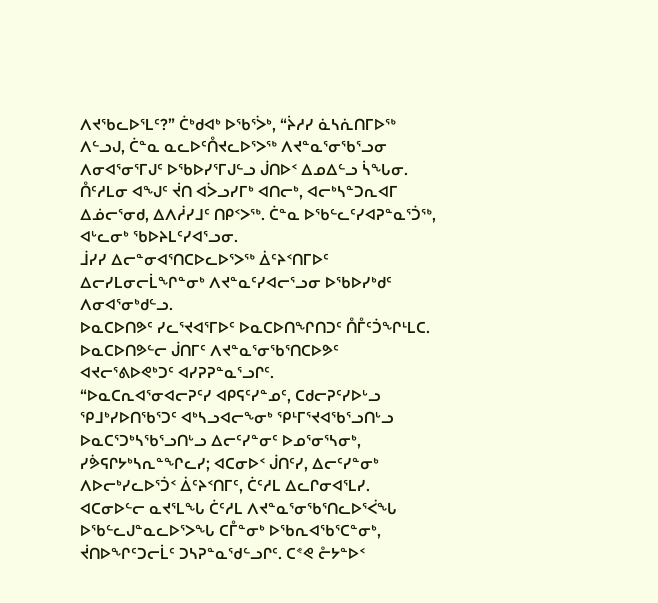ᐱᔪᖃᓚᐅᕐᒪᑦ?” ᑖᒃᑯᐊᒃ ᐅᖃᕐᐴᒃ, “ᔩᓱᓯ ᓈᓴᕇᑎᒥᐅᖅ ᐱᓪᓗᒍ, ᑖᓐᓇ ᓇᓚᐅᑦᑍᔪᓚᐅᕐᐳᖅ ᐱᔪᓐᓇᕐᓂᖃᕐᓗᓂ ᐱᓂᐊᕐᓂᕐᒥᒍᑦ ᐅᖃᐅᓯᕐᒥᒍᓪᓗ ᒎᑎᐅᑉ ᐃᓄᐃᓪᓗ ᓵᖓᓂ.
ᑍᑦᓱᒪᓂ ᐊᖑᑦ ᔫᑎ ᐊᐴᓗᓯᒥᒃ ᐊᑎᓕᒃ, ᐊᓕᒃᓴᓐᑐᕆᐊᒥ ᐃᓅᓕᕐᓂᑯ, ᐃᐱᓲᓯᒧᑦ ᑎᑭᑉᐳᖅ. ᑖᓐᓇ ᐅᖃᓪᓚᑦᓯᐊᕈᓐᓇᕐᑑᖅ, ᐊᒡᓚᓂᒃ ᖃᐅᔨᒪᑦᓯᐊᕐᓗᓂ.
ᒨᓯᓯ ᐃᓕᓐᓂᐊᕐᑎᑕᐅᓚᐅᕐᐳᖅ ᐄᑦᔨᑉᑎᒥᐅᑦ ᐃᓕᓯᒪᓂᓕᒫᖏᓐᓂᒃ ᐱᔪᓐᓇᑦᓯᐊᓕᕐᓗᓂ ᐅᖃᐅᓯᒃᑯᑦ ᐱᓂᐊᕐᓂᒃᑯᓪᓗ.
ᐅᓇᑕᐅᑎᕗᑦ ᓯᓚᕐᔪᐊᕐᒥᐅᑦ ᐅᓇᑕᐅᑎᖏᑎᑐᑦ ᑍᒤᑦᑑᖏᒻᒪᑕ. ᐅᓇᑕᐅᑎᕗᓪᓕ ᒎᑎᒥᑦ ᐱᔪᓐᓇᕐᓂᖃᕐᑎᑕᐅᕗᑦ ᐊᔪᓕᕐᕕᐅᕙᒃᑐᑦ ᐊᓯᕈᕈᓐᓇᕐᓗᒋᑦ.
“ᐅᓇᑕᕆᐊᕐᓂᐊᓕᕈᑦᓯ ᐊᑭᕋᑦᓯᓐᓄᑦ, ᑕᑯᓕᕈᑦᓯᐅᒡᓗ ᕿᒧᒃᓯᐅᑎᖃᕐᑐᑦ ᐊᒃᓴᓗᐊᓕᖕᓂᒃ ᕿᒻᒥᕐᔪᐊᖃᕐᓗᑎᒡᓗ ᐅᓇᑕᕐᑐᒃᓴᖃᕐᓗᑎᒡᓗ ᐃᓕᑦᓯᓐᓂᑦ ᐅᓄᕐᓂᕐᓴᓂᒃ, ᓯᕘᕋᒋᔭᒃᓴᕆᓐᖏᓚᓯ; ᐊᑕᓂᐅᑉ ᒎᑎᑦᓯ, ᐃᓕᑦᓯᓐᓂᒃ ᐱᐅᓕᒃᓯᓚᐅᕐᑑᑉ ᐄᑦᔨᑉᑎᒥᑦ, ᑖᑦᓱᒪ ᐃᓚᒋᓂᐊᕐᒪᓯ.
ᐊᑕᓂᐅᓪᓕ ᓇᔪᕐᒪᖓ ᑖᑦᓱᒪ ᐱᔪᓐᓇᕐᓂᖃᕐᑎᓚᐅᕐᐹᖓ ᐅᖃᓪᓚᒍᓐᓇᓚᐅᕐᐳᖓ ᑕᒤᓐᓂᒃ ᐅᖃᕆᐊᖃᕐᑕᓐᓂᒃ, ᔫᑎᐅᖏᑦᑐᓕᒫᑦ ᑐᓴᕈᓐᓇᖁᓪᓗᒋᑦ. ᑕᕝᕙ ᓔᔭᓐᐅᑉ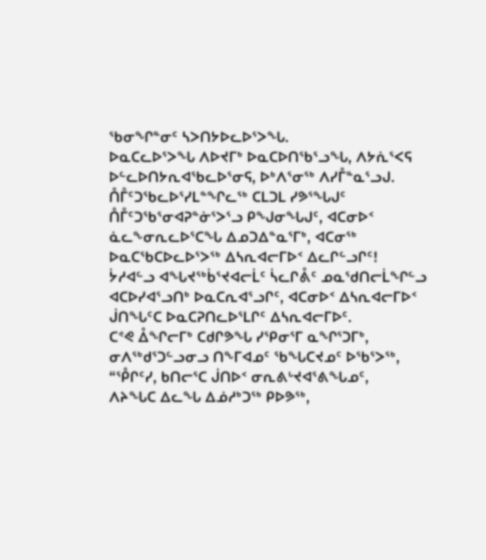ᖃᓂᖏᓐᓂᑦ ᓴᐳᑎᔭᐅᓚᐅᕐᐳᖓ.
ᐅᓇᑕᓚᐅᕐᐳᖓ ᐱᐅᔪᒥᒃ ᐅᓇᑕᐅᑎᖃᕐᓗᖓ, ᐱᔭᕇᕐᐸᕋ ᐅᓪᓚᐅᑎᔭᕆᐊᖃᓚᐅᕐᓂᕋ, ᐅᒃᐱᕐᓂᖅ ᐱᓯᒤᓐᓇᕐᓗᒍ.
ᑍᒤᑦᑐᖃᓚᐅᕐᓯᒪᓐᖏᓚᖅ ᑕᒪᑐᒪ ᓯᕗᕐᖓᒍᑦ ᑍᒤᑦᑐᖃᕐᓂᐊᕈᓐᓃᕐᐳᕐᓗ ᑭᖑᓂᖓᒍᑦ, ᐊᑕᓂᐅᑉ ᓈᓚᖕᓂᕆᓚᐅᕐᑕᖓ ᐃᓄᑐᐃᓐᓇᕐᒥᒃ, ᐊᑕᓂᖅ ᐅᓇᑕᖃᑕᐅᓚᐅᕐᐳᖅ ᐃᓴᕆᐊᓕᒥᐅᑉ ᐃᓚᒋᓪᓗᒋᑦ!
ᔮᓱᐊᓪᓗ ᐊᖓᔪᖅᑳᕐᔪᐊᓕᒫᑦ ᓵᓚᒋᕔᑦ ᓄᓇᖁᑎᓕᒫᖏᓪᓗ ᐊᑕᐅᓯᐊᕐᓗᑎᒃ ᐅᓇᑕᕆᐊᕐᓗᒋᑦ, ᐊᑕᓂᐅᑉ ᐃᓴᕆᐊᓕᒥᐅᑉ ᒎᑎᖓᑦᑕ ᐅᓇᑕᕈᑎᓚᐅᕐᒪᒋᑦ ᐃᓴᕆᐊᓕᒥᐅᑦ.
ᑕᕝᕙ ᐂᖏᓕᒥᒃ ᑕᑯᒋᕗᖓ ᓯᕿᓂᕐᒥ ᓇᖏᕐᑐᒥᒃ, ᓂᐱᖅᑯᕐᑐᓪᓗᓂᓗ ᑎᖕᒥᐊᓄᑦ ᖃᖓᑕᔪᓄᑦ ᐅᖃᕐᐳᖅ, “ᕾᒋᑦᓯ, ᑲᑎᓕᕐᑕ ᒎᑎᐅᑉ ᓂᕆᕕᒡᔪᐊᕐᕕᖓᓄᑦ,
ᐱᔨᖓᑕ ᐃᓚᖓ ᐃᓅᓱᒃᑐᖅ ᑭᐅᕗᖅ,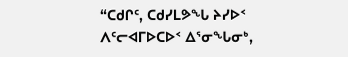“ᑕᑯᒋᑦ, ᑕᑯᓯᒪᕗᖓ ᔨᓯᐅᑉ ᐱᑦᓕᐊᒥᐅᑕᐅᑉ ᐃᕐᓂᖓᓂᒃ,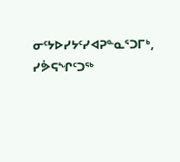ᓂᑦᔭᐅᓯᔭᑦᓯᐊᕈᓐᓇᕐᑐᒥᒃ, ᓯᕘᕋᖏᑦᑐᖅ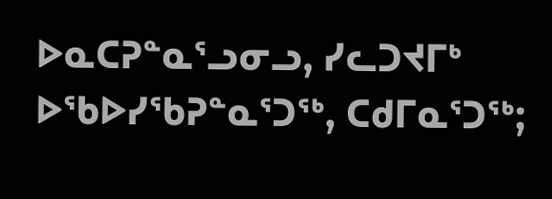ᐅᓇᑕᕈᓐᓇᕐᓗᓂᓗ, ᓯᓚᑐᔪᒥᒃ ᐅᖃᐅᓯᖃᕈᓐᓇᕐᑐᖅ, ᑕᑯᒥᓇᕐᑐᖅ;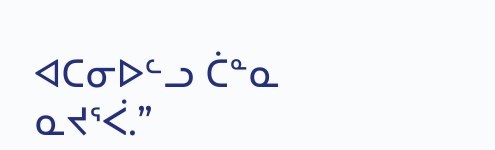ᐊᑕᓂᐅᓪᓗ ᑖᓐᓇ ᓇᔪᕐᐹ.”